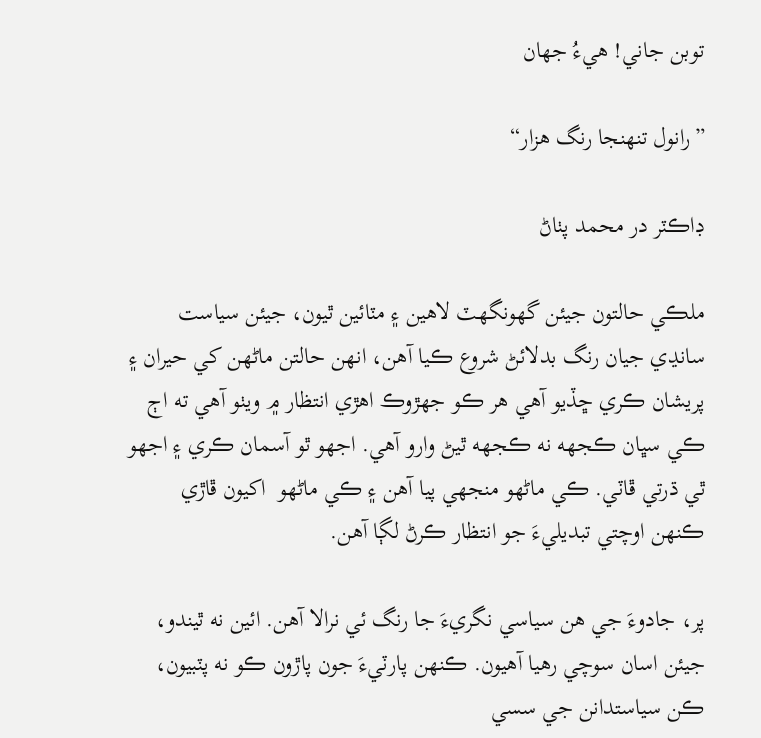توبن جاني! هيءُ جهان

”رانول تنهنجا رنگ هزار“

ڊاڪٽر در محمد پٺاڻ

ملڪي حالتون جيئن گهونگهٽ لاهين ۽ مٽائين ٿيون، جيئن سياست سانڍي جيان رنگ بدلائڻ شروع ڪيا آهن، انهن حالتن ماڻهن کي حيران ۽ پريشان ڪري ڇڏيو آهي هر ڪو جهڙوڪ اهڙي انتظار ۾ ويٺو آهي ته اڄ ڪي سڀان ڪجهه نه ڪجهه ٿيڻ وارو آهي. اجهو ٿو آسمان ڪري ۽ اجهو ٿي ڌرتي ڦاٽي. ڪي ماڻهو منجهي پيا آهن ۽ ڪي ماڻهو  اکيون ڦاڙي ڪنهن اوچتي تبديليءَ جو انتظار ڪرڻ لڳا آهن.

پر، جادوءَ جي هن سياسي نگريءَ جا رنگ ئي نرالا آهن. ائين نه ٿيندو، جيئن اسان سوچي رهيا آهيون. ڪنهن پارٽيءَ جون پاڙون ڪو نه پٽبيون، ڪن سياستدانن جي سسي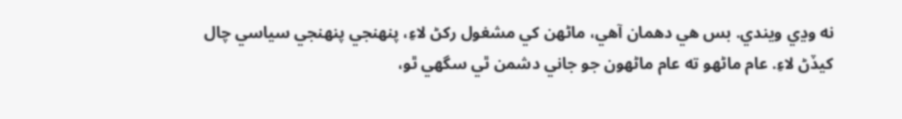نه وڍي ويندي. بس هي دهمان آهي، ماڻهن کي مشغول رکڻ لاءِ، پنهنجي پنهنجي سياسي چال کيڏڻ لاءِ. عام ماڻهو ته عام ماڻهون جو جاني دشمن ٿي سگهي ٿو،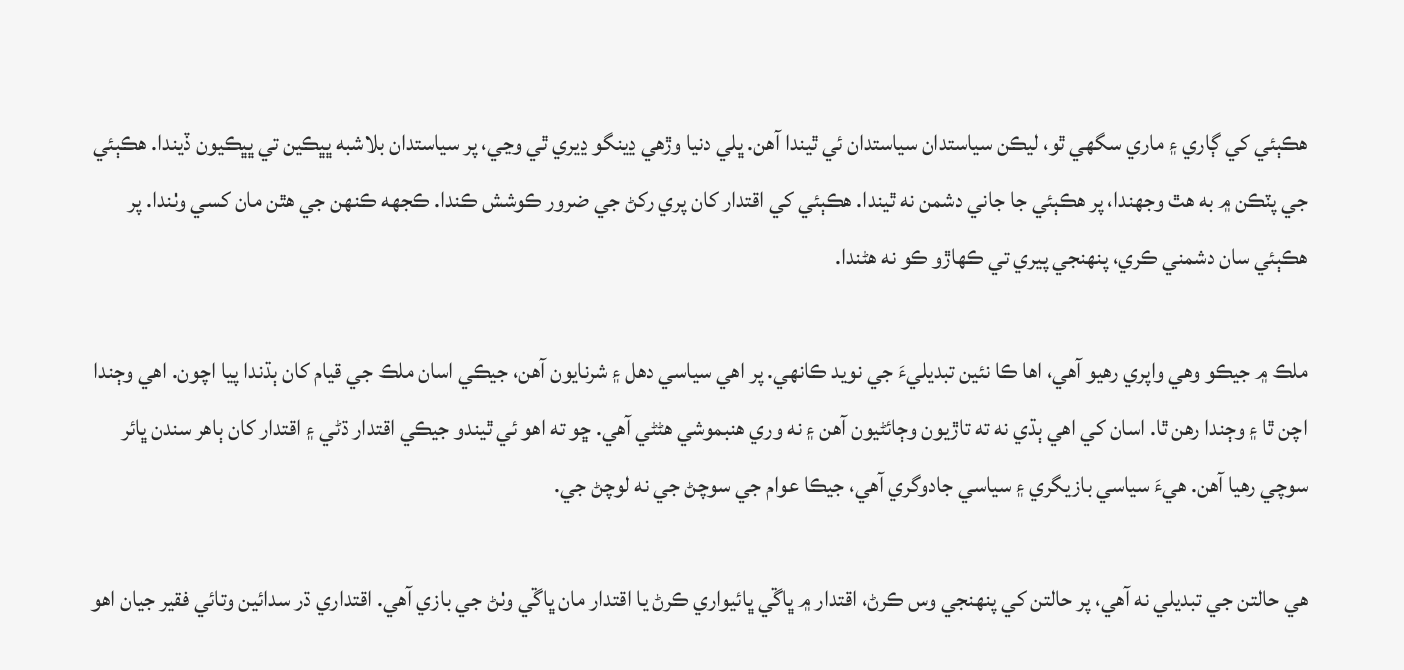هڪٻئي کي ڳاري ۽ ماري سگهي ٿو، ليڪن سياستدان سياستدان ئي ٿيندا آهن. ڀلي دنيا وڙهي ڍينگو ڍيري ٿي وڃي، پر سياستدان بلاشبه ڀڀڪين تي ڀڀڪيون ڏيندا. هڪٻئي جي پٽڪن ۾ به هٿ وجهندا، پر هڪٻئي جا جاني دشمن نه ٿيندا. هڪٻئي کي اقتدار کان پري رکڻ جي ضرور ڪوشش ڪندا. ڪجهه ڪنهن جي هٿن مان کسي وٺندا. پر هڪٻئي سان دشمني ڪري، پنهنجي پيري تي ڪهاڙو ڪو نه هڻندا.

ملڪ ۾ جيڪو وهي واپري رهيو آهي، اها ڪا نئين تبديليءَ جي نويد ڪانهي. پر اهي سياسي دهل ۽ شرنايون آهن، جيڪي اسان ملڪ جي قيام کان ٻڌندا پيا اچون. اهي وڄندا اچن ٿا ۽ وڄندا رهن ٿا. اسان کي اهي ٻڌي نه ته تاڙيون وڄائڻيون آهن ۽ نه وري هنبموشي هڻڻي آهي. ڇو ته اهو ئي ٿيندو جيڪي اقتدار ڌڻي ۽ اقتدار کان ٻاهر سندن ڀائر سوچي رهيا آهن. هيءَ سياسي بازيگري ۽ سياسي جادوگري آهي، جيڪا عوام جي سوچڻ جي نه لوچڻ جي.

هي حالتن جي تبديلي نه آهي، پر حالتن کي پنهنجي وس ڪرڻ، اقتدار ۾ ڀاڱي ڀائيواري ڪرڻ يا اقتدار مان ڀاڱي وٺڻ جي بازي آهي. اقتداري ڌر سدائين وتائي فقير جيان اهو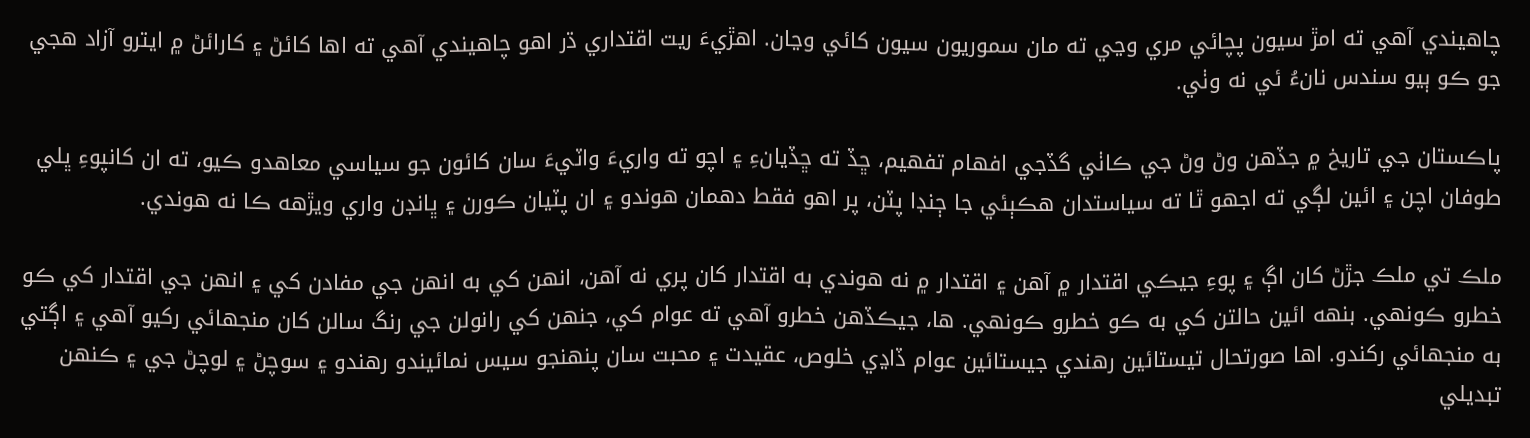چاهيندي آهي ته امڙ سيون پچائي مري وڃي ته مان سموريون سيون کائي وڃان. اهڙيءَ ريت اقتداري ڌر اهو چاهيندي آهي ته اها کائڻ ۽ کارائڻ ۾ ايترو آزاد هجي جو ڪو ٻيو سندس نانءُ ئي نه وٺي.

پاڪستان جي تاريخ ۾ جڏهن وڻ وڻ جي ڪاٺي گڏجي افهام تفهيم، ڇڏ ته ڇڏيانءِ ۽ اچو ته واريءَ واٽيءَ سان کائون جو سياسي معاهدو ڪيو، ته ان کانپوءِ ڀلي طوفان اچن ۽ ائين لڳي ته اجهو ٿا ته سياستدان هڪٻئي جا ڄنڊا پٽن، پر اهو فقط دهمان هوندو ۽ ان پٽيان ڪورن ۽ ڀانڊن واري ويڙهه ڪا نه هوندي.

ملڪ تي ملڪ جڙڻ کان اڳ ۽ پوءِ جيڪي اقتدار ۾ آهن ۽ اقتدار ۾ نه هوندي به اقتدار کان پري نه آهن، انهن کي به انهن جي مفادن کي ۽ انهن جي اقتدار کي ڪو خطرو ڪونهي. بنهه ائين حالتن کي به ڪو خطرو ڪونهي. ها، جيڪڏهن خطرو آهي ته عوام کي، جنهن کي رانولن جي رنگ سالن کان منجهائي رکيو آهي ۽ اڳتي به منجهائي رکندو. اها صورتحال تيستائين رهندي جيستائين عوام ڏاڍي خلوص، عقيدت ۽ محبت سان پنهنجو سيس نمائيندو رهندو ۽ سوچڻ ۽ لوچڻ جي ۽ ڪنهن تبديلي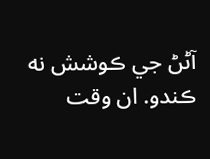آڻڻ جي ڪوشش نه ڪندو. ان وقت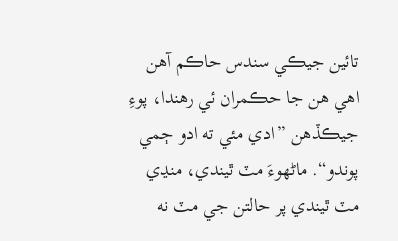تائين جيڪي سندس حاڪم آهن اهي هن جا حڪمران ئي رهندا، پوءِ جيڪڏهن ”ادي مئي ته ادو ڄمي پوندو“. ماڻهوءَ مٽ ٿيندي، منڍي مٽ ٿيندي پر حالتن جي مٽ نه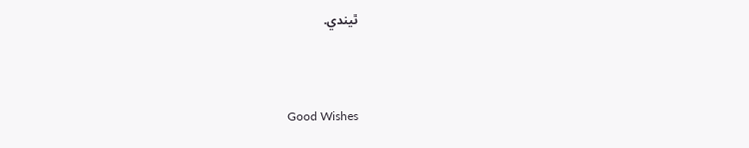ٿيندي.



Good Wishes